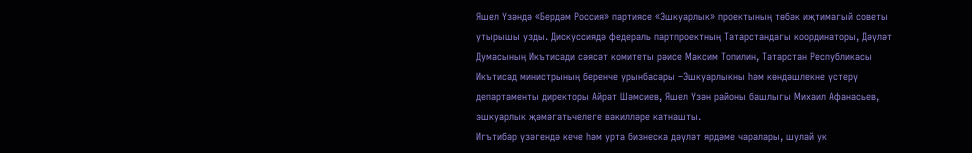Яшел Үзәндә «Бердәм Россия» партиясе «Эшкуарлык» проектының төбәк иҗтимагый советы утырышы узды. Дискуссиядә федераль партпроектның Татарстандагы координаторы, Дәүләт Думасының Икътисади сәясәт комитеты рәисе Максим Топилин, Татарстан Республикасы Икътисад министрының беренче урынбасары –Эшкуарлыкны һәм көндәшлекне үстерү департаменты директоры Айрат Шәмсиев, Яшел Үзән районы башлыгы Михаил Афанасьев, эшкуарлык җәмәгатьчелеге вәкилләре катнашты.
Игътибар үзәгендә кече һәм урта бизнеска дәүләт ярдәме чаралары, шулай ук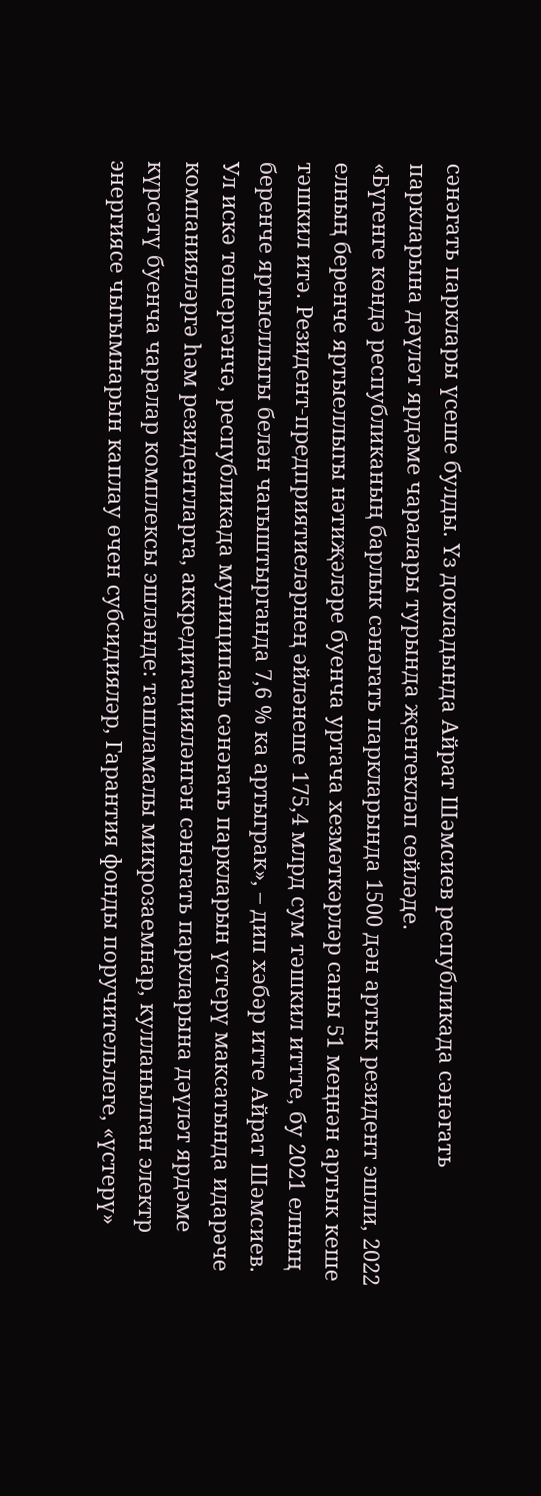сәнәгать парклары үсеше булды. Үз докладында Айрат Шәмсиев республикада сәнәгать паркларына дәүләт ярдәме чаралары турында җентекләп сөйләде.
«Бүгенге көндә республиканың барлык сәнәгать паркларында 1500 дән артык резидент эшли, 2022 елның беренче яртыеллыгы нәтиҗәләре буенча уртача хезмәткәрләр саны 51 меңнән артык кеше тәшкил итә. Резидент-предприятиеләрнең әйләнеше 175,4 млрд сум тәшкил иттте, бу 2021 елның беренче яртыеллыгы белән чагыштырганда 7,6 % ка артыграк», – дип хәбәр итте Айрат Шәмсиев.
Ул искә төшергәнчә, республикада муниципаль сәнәгать паркларын үстерү максатында идарәче компанияләргә һәм резидентларга, аккредитацияләнгән сәнәгать паркларына дәүләт ярдәме күрсәтү буенча чаралар комплексы эшләнде: ташламалы микрозаемнар, кулланылган электр энергиясе чыгымнарын каплау өчен субсидияләр, Гарантия фонды поручительлеге, «үстерү»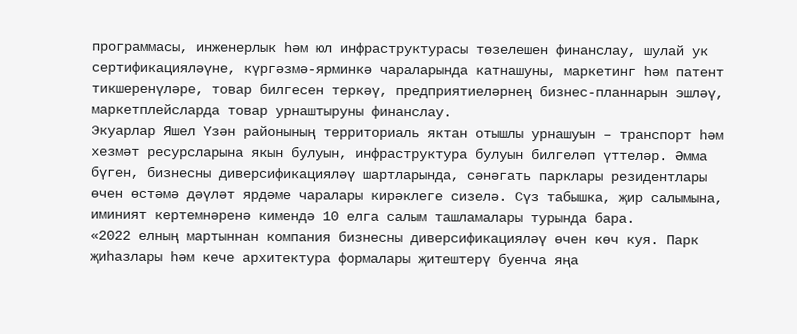программасы, инженерлык һәм юл инфраструктурасы төзелешен финанслау, шулай ук сертификацияләүне, күргәзмә-ярминкә чараларында катнашуны, маркетинг һәм патент тикшеренүләре, товар билгесен теркәү, предприятиеләрнең бизнес-планнарын эшләү, маркетплейсларда товар урнаштыруны финанслау.
Экуарлар Яшел Үзән районының территориаль яктан отышлы урнашуын – транспорт һәм хезмәт ресурсларына якын булуын, инфраструктура булуын билгеләп үттеләр. Әмма бүген, бизнесны диверсификацияләү шартларында, сәнәгать парклары резидентлары өчен өстәмә дәүләт ярдәме чаралары кирәклеге сизелә. Сүз табышка, җир салымына, иминият кертемнәренә кимендә 10 елга салым ташламалары турында бара.
«2022 елның мартыннан компания бизнесны диверсификацияләү өчен көч куя. Парк җиһазлары һәм кече архитектура формалары җитештерү буенча яңа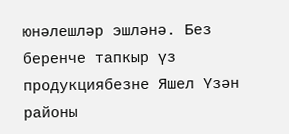юнәлешләр эшләнә. Без беренче тапкыр үз продукциябезне Яшел Үзән районы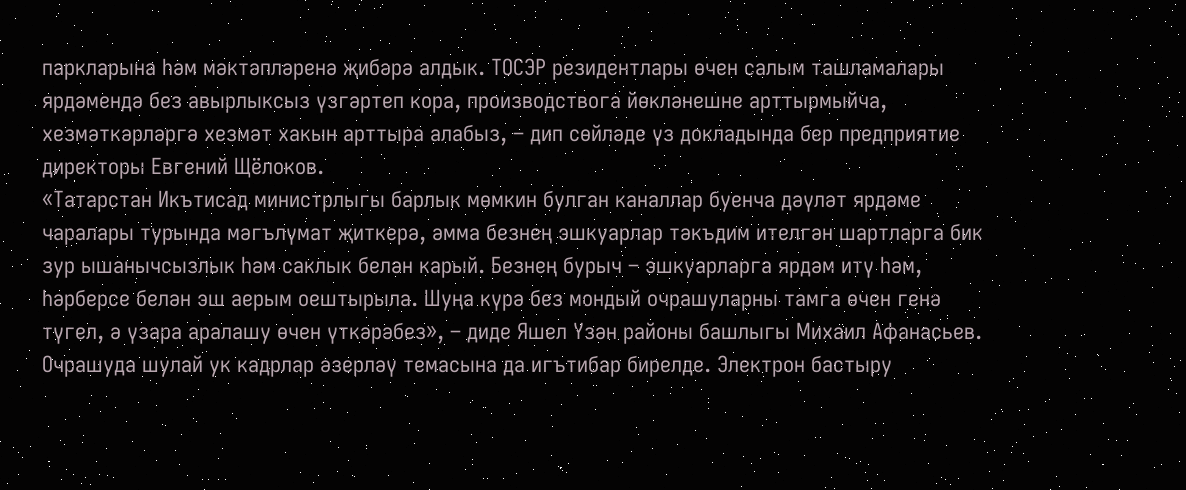паркларына һәм мәктәпләренә җибәрә алдык. ТОСЭР резидентлары өчен салым ташламалары ярдәмендә без авырлыксыз үзгәртеп кора, производствога йөкләнешне арттырмыйча, хезмәткәрләргә хезмәт хакын арттыра алабыз, – дип сөйләде үз докладында бер предприятие директоры Евгений Щёлоков.
«Татарстан Икътисад министрлыгы барлык мөмкин булган каналлар буенча дәүләт ярдәме чаралары турында мәгълүмат җиткерә, әмма безнең эшкуарлар тәкъдим ителгән шартларга бик зур ышанычсызлык һәм саклык белән карый. Безнең бурыч – эшкуарларга ярдәм итү һәм, һәрберсе белән эш аерым оештырыла. Шуңа күрә без мондый очрашуларны тамга өчен генә түгел, ә үзара аралашу өчен үткәрәбез», – диде Яшел Үзән районы башлыгы Михаил Афанасьев.
Очрашуда шулай ук кадрлар әзерләү темасына да игътибар бирелде. Электрон бастыру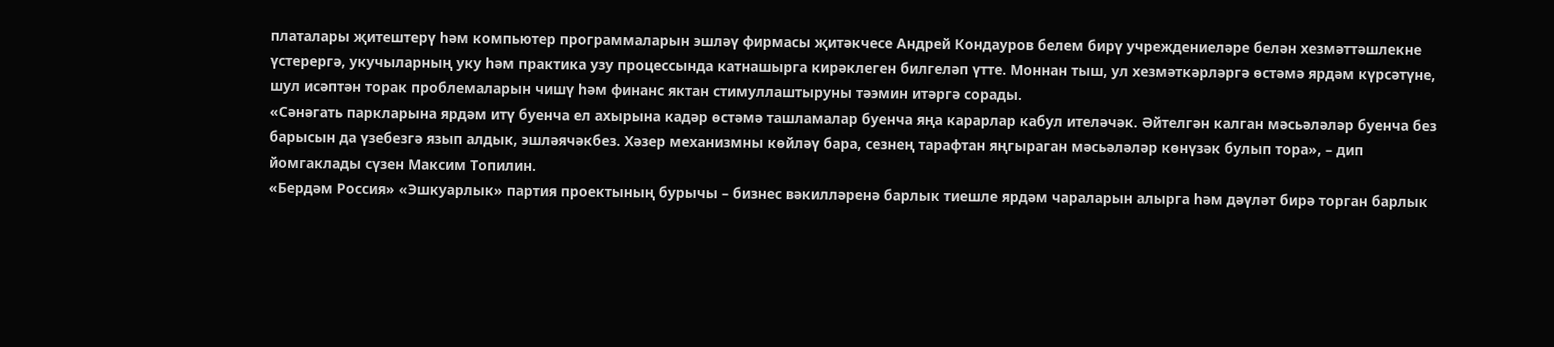платалары җитештерү һәм компьютер программаларын эшләү фирмасы җитәкчесе Андрей Кондауров белем бирү учреждениеләре белән хезмәттәшлекне үстерергә, укучыларның уку һәм практика узу процессында катнашырга кирәклеген билгеләп үтте. Моннан тыш, ул хезмәткәрләргә өстәмә ярдәм күрсәтүне, шул исәптән торак проблемаларын чишү һәм финанс яктан стимуллаштыруны тәэмин итәргә сорады.
«Сәнәгать паркларына ярдәм итү буенча ел ахырына кадәр өстәмә ташламалар буенча яңа карарлар кабул ителәчәк. Әйтелгән калган мәсьәләләр буенча без барысын да үзебезгә язып алдык, эшләячәкбез. Хәзер механизмны көйләү бара, сезнең тарафтан яңгыраган мәсьәләләр көнүзәк булып тора», – дип йомгаклады сүзен Максим Топилин.
«Бердәм Россия» «Эшкуарлык» партия проектының бурычы – бизнес вәкилләренә барлык тиешле ярдәм чараларын алырга һәм дәүләт бирә торган барлык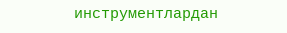инструментлардан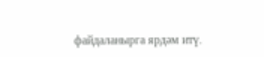файдаланырга ярдәм итү.